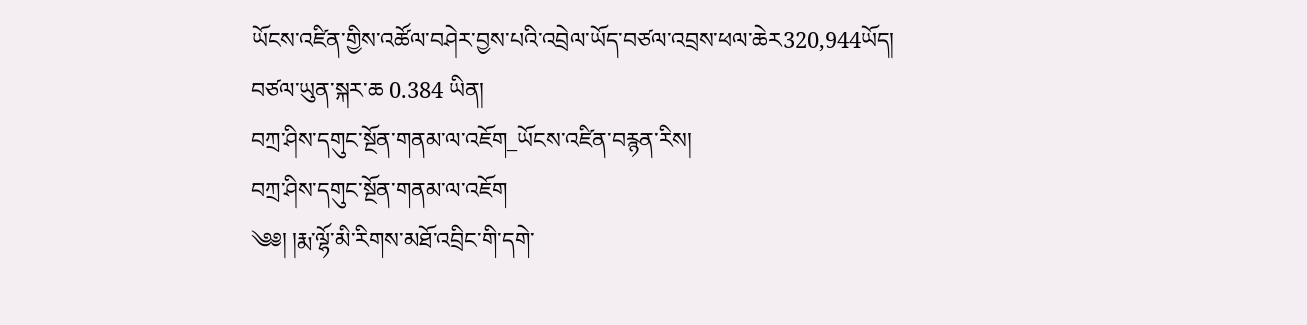ཡོངས་འཛིན་གྱིས་འཚོལ་བཤེར་བྱས་པའི་འབྲེལ་ཡོད་བཙལ་འབྲས་ཕལ་ཆེར320,944ཡོད།  བཙལ་ཡུན་སྐར་ཆ 0.384 ཡིན།
བཀྲ་ཤིས་དགུང་སྔོན་གནམ་ལ་འཇོག_ཡོངས་འཛིན་བརྙན་རིས།
བཀྲ་ཤིས་དགུང་སྔོན་གནམ་ལ་འཇོག
༄༅། །རྨ་ལྷོ་མི་རིགས་མཐོ་འབྲིང་གི་དགེ་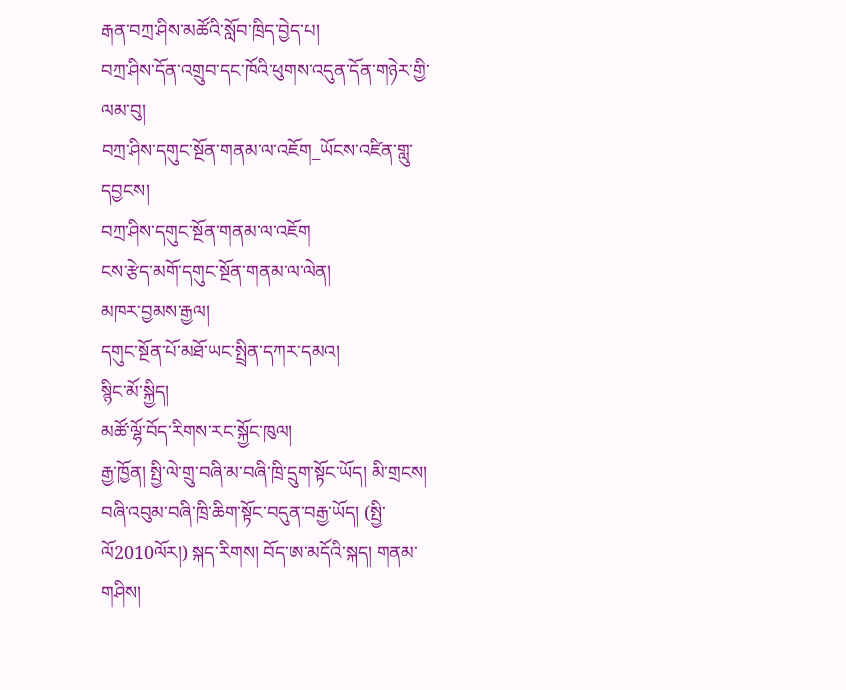རྒན་བཀྲ་ཤིས་མཚོའི་སློབ་ཁྲིད་བྱེད་པ།
བཀྲ་ཤིས་དོན་འགྲུབ་དང་ཁོའི་ཕུགས་འདུན་དོན་གཉེར་གྱི་ལམ་བུ།
བཀྲ་ཤིས་དགུང་སྔོན་གནམ་ལ་འཇོག_ཡོངས་འཛིན་གླུ་དབྱངས།
བཀྲ་ཤིས་དགུང་སྔོན་གནམ་ལ་འཇོག
ངས་རྩེད་མགོ་དགུང་སྔོན་གནམ་ལ་ལེན།
མཁར་བྱམས་རྒྱལ།
དགུང་སྔོན་པོ་མཐོ་ཡང་སྤྲིན་དཀར་དམའ།
སྙིང་མོ་སྐྱིད།
མཚོ་ལྷོ་བོད་རིགས་རང་སྐྱོང་ཁུལ།
རྒྱ་ཁྱོན། སྤྱི་ལེ་གྲུ་བཞི་མ་བཞི་ཁྲི་དྲུག་སྟོང་ཡོད། མི་གྲངས། བཞི་འབུམ་བཞི་ཁྲི་ཆིག་སྟོང་བདུན་བརྒྱ་ཡོད། (སྤྱི་ལོ2010ལོར།) སྐད་རིགས། བོད་ཨ་མདོའི་སྐད། གནམ་གཤིས།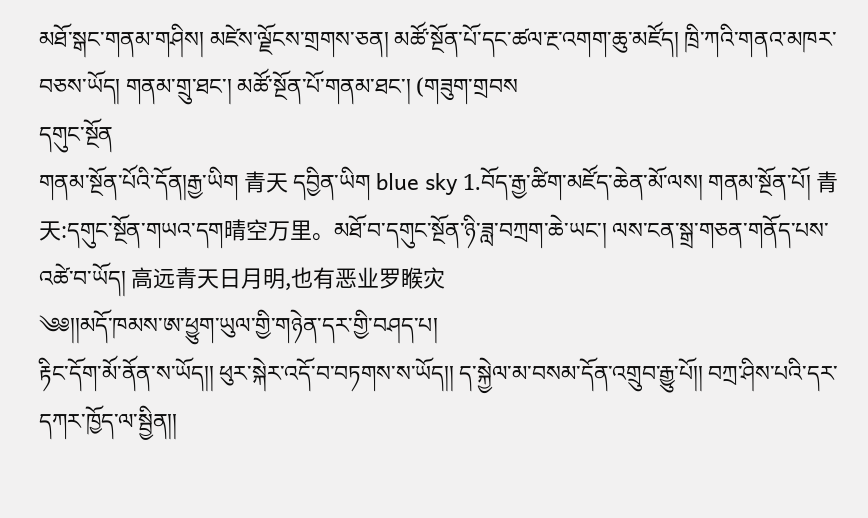མཐོ་སྒང་གནམ་གཤིས། མཛེས་ལྗོངས་གྲགས་ཅན། མཚོ་སྔོན་པོ་དང་ཚལ་རྔ་འགག་ཆུ་མཛོད། ཁྲི་ཀའི་གནའ་མཁར་བཅས་ཡོད། གནམ་གྲུ་ཐང་། མཚོ་སྔོན་པོ་གནམ་ཐང་། (གཟུག་གྲབས
དགུང་སྔོན
གནམ་སྔོན་པོའི་དོན།རྒྱ་ཡིག 青天 དབྱིན་ཡིག blue sky 1.བོད་རྒྱ་ཚིག་མཛོད་ཆེན་མོ་ལས། གནམ་སྔོན་པོ། 青天:དགུང་སྔོན་གཡའ་དག晴空万里。མཐོ་བ་དགུང་སྔོན་ཉི་ཟླ་བཀྲག་ཆེ་ཡང་། ལས་ངན་སྒྲ་གཅན་གནོད་པས་འཚེ་བ་ཡོད། 高远青天日月明,也有恶业罗睺灾
༄༅།།མདོ་ཁམས་ཨ་ཕྱུག་ཡུལ་གྱི་གཉེན་དར་གྱི་བཤད་པ།
རྟིང་དོག་མོ་ནོན་ས་ཡོད།། ཕུར་སྐེར་འདོ་བ་བཏགས་ས་ཡོད།། ད་སྐྱེལ་མ་བསམ་དོན་འགྲུབ་རྒྱུ་པོ།། བཀྲ་ཤིས་པའི་དར་དཀར་ཁྱོད་ལ་སྦྱིན།།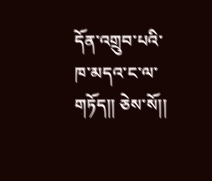དོན་འགྲུབ་པའི་ཁ་མདའ་ང་ལ་གཏོད།། ཅེས་སོ།།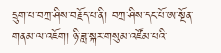དྲུག་པ་བཀྲ་ཤིས་བརྗོད་པ་ནི། བཀྲ་ཤིས་དང་པོ་ཨ་སྔོན་གནམ་ལ་འཇོག། ཉི་ཟླ་སྐར་གསུམ་འཛོམ་པའི་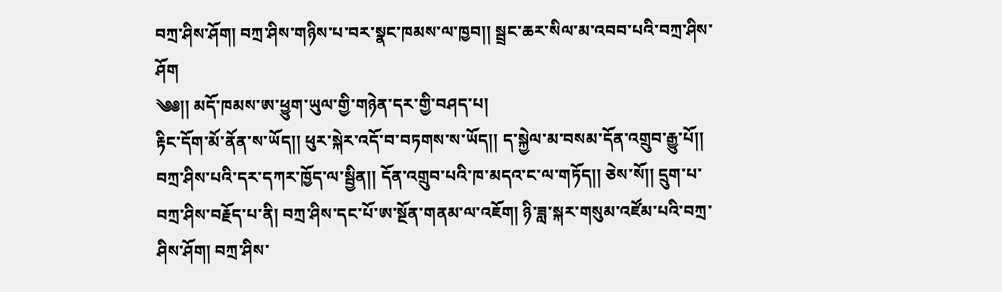བཀྲ་ཤིས་ཤོག། བཀྲ་ཤིས་གཉིས་པ་བར་སྣང་ཁམས་ལ་ཁྱབ།། སྦྲང་ཆར་སིལ་མ་འབབ་པའི་བཀྲ་ཤིས་ཤོག
༄༅།། མདོ་ཁམས་ཨ་ཕྱུག་ཡུལ་གྱི་གཉེན་དར་གྱི་བཤད་པ།
རྟིང་དོག་མོ་ནོན་ས་ཡོད།། ཕུར་སྐེར་འདོ་བ་བཏགས་ས་ཡོད།། ད་སྐྱེལ་མ་བསམ་དོན་འགྲུབ་རྒྱུ་པོ།། བཀྲ་ཤིས་པའི་དར་དཀར་ཁྱོད་ལ་སྦྱིན།། དོན་འགྲུབ་པའི་ཁ་མདའ་ང་ལ་གཏོད།། ཅེས་སོ།། དྲུག་པ་བཀྲ་ཤིས་བརྗོད་པ་ནི། བཀྲ་ཤིས་དང་པོ་ཨ་སྔོན་གནམ་ལ་འཇོག། ཉི་ཟླ་སྐར་གསུམ་འཛོམ་པའི་བཀྲ་ཤིས་ཤོག། བཀྲ་ཤིས་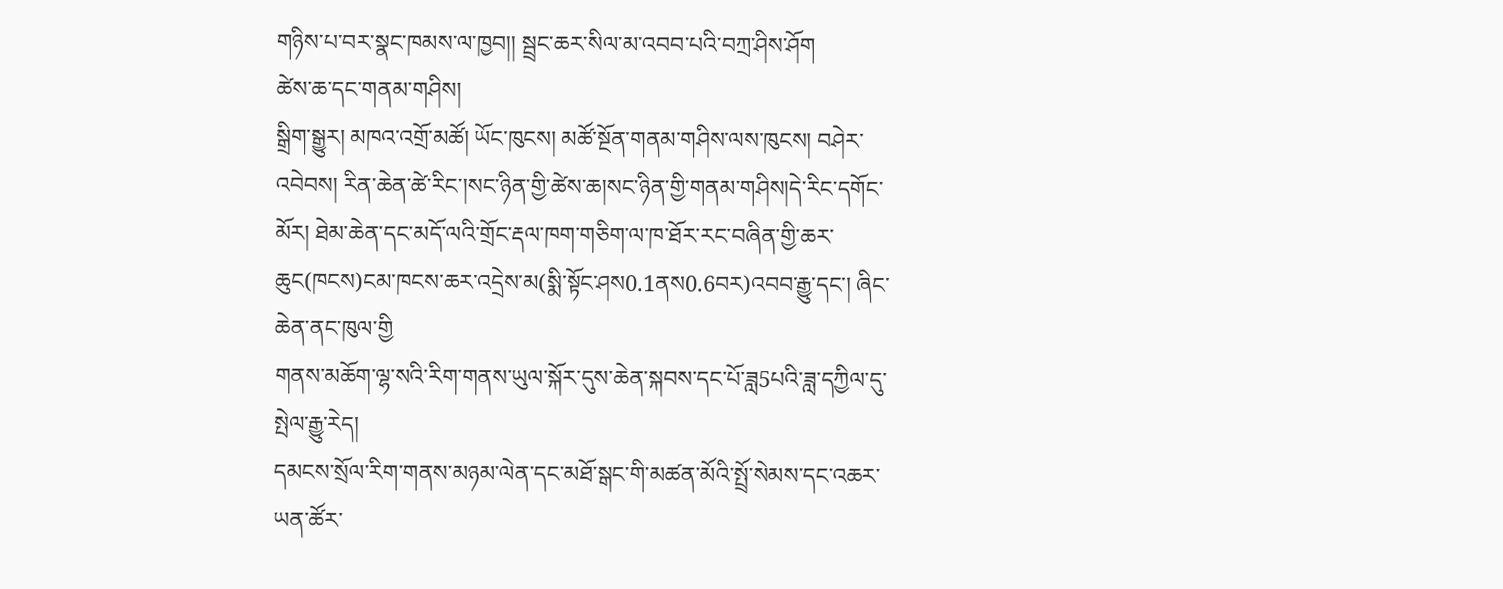གཉིས་པ་བར་སྣང་ཁམས་ལ་ཁྱབ།། སྦྲང་ཆར་སིལ་མ་འབབ་པའི་བཀྲ་ཤིས་ཤོག
ཚེས་ཆ་དང་གནམ་གཤིས།
སྒྲིག་སྒྱུར། མཁའ་འགྲོ་མཚོ། ཡོང་ཁུངས། མཚོ་སྔོན་གནམ་གཤིས་ལས་ཁུངས། བཤེར་འབེབས། རིན་ཆེན་ཚེ་རིང་།སང་ཉིན་གྱི་ཚེས་ཆ།སང་ཉིན་གྱི་གནམ་གཤིས།དེ་རིང་དགོང་མོར། ཐེམ་ཆེན་དང་མདོ་ལའི་གྲོང་རྡལ་ཁག་གཅིག་ལ་ཁ་ཐོར་རང་བཞིན་གྱི་ཆར་ཆུང(ཁངས)ངམ་ཁངས་ཆར་འདྲེས་མ(སྨི་སྟོང་ཤས0.1ནས0.6བར)འབབ་རྒྱུ་དང་། ཞིང་ཆེན་ནང་ཁུལ་གྱི
གནས་མཆོག་ལྷ་སའི་རིག་གནས་ཡུལ་སྐོར་དུས་ཆེན་སྐབས་དང་པོ་ཟླ5པའི་ཟླ་དཀྱིལ་དུ་སྤེལ་རྒྱུ་རེད།
དམངས་སྲོལ་རིག་གནས་མཉམ་ལེན་དང་མཐོ་སྒང་གི་མཚན་མོའི་སྤྲོ་སེམས་དང་འཆར་ཡན་ཚོར་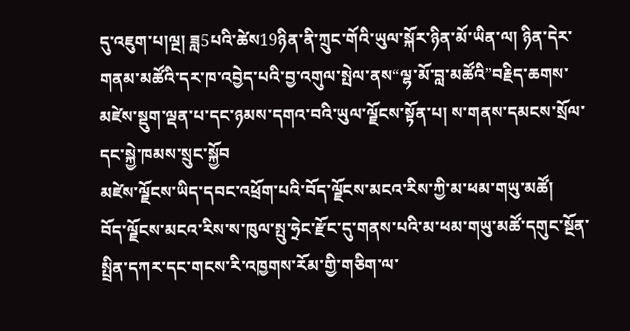དུ་འཇུག་པ།ལྔ། ཟླ5པའི་ཚེས19ཉིན་ནི་ཀྲུང་གོའི་ཡུལ་སྐོར་ཉིན་མོ་ཡིན་ལ། ཉིན་དེར་གནམ་མཚོའི་དར་ཁ་འབྱེད་པའི་བྱ་འགུལ་སྤེལ་ནས“ལྷ་མོ་བླ་མཚོའི”བརྗིད་ཆགས་མཛེས་སྡུག་ལྡན་པ་དང་ཉམས་དགའ་བའི་ཡུལ་ལྗོངས་སྟོན་པ། ས་གནས་དམངས་སྲོལ་དང་སྐྱེ་ཁམས་སྲུང་སྐྱོབ
མཛེས་ལྗོངས་ཡིད་དབང་འཕྲོག་པའི་བོད་ལྗོངས་མངའ་རིས་ཀྱི་མ་ཕམ་གཡུ་མཚོ།
བོད་ལྗོངས་མངའ་རིས་ས་ཁུལ་སྤུ་ཧྲེང་རྫོང་དུ་གནས་པའི་མ་ཕམ་གཡུ་མཚོ་དགུང་སྔོན་སྤྲིན་དཀར་དང་གངས་རི་འཁྱགས་རོམ་གྱི་གཅིག་ལ་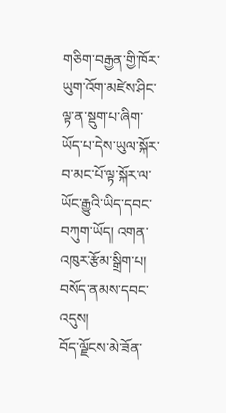གཅིག་བརྒྱན་གྱི་ཁོར་ཡུག་འོག་མཛེས་ཤིང་ལྟ་ན་སྡུག་པ་ཞིག་ཡོད་པ་དེས་ཡུལ་སྐོར་བ་མང་པོ་ལྟ་སྐོར་ལ་ཡོང་རྒྱུའི་ཡིད་དབང་བཀུག་ཡོད། འགན་འཁུར་རྩོམ་སྒྲིག་པ། བསོད་ནམས་དབང་འདུས།
བོད་ལྗོངས་མེ་ཟོན་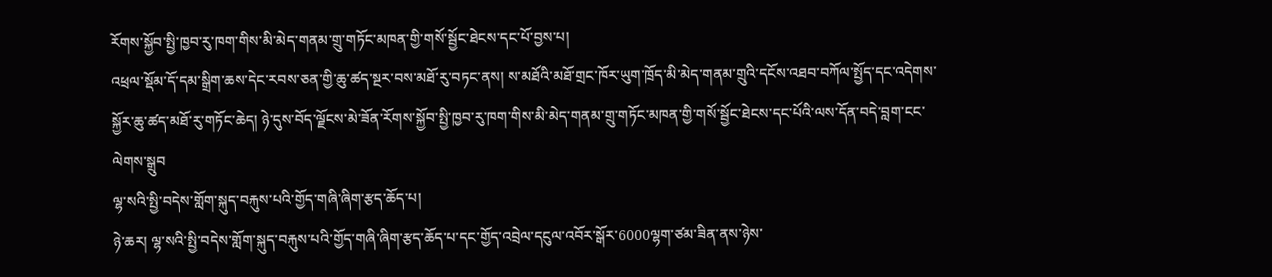རོགས་སྐྱོབ་སྤྱི་ཁྱབ་རུ་ཁག་གིས་མི་མེད་གནམ་གྲུ་གཏོང་མཁན་གྱི་གསོ་སྦྱོང་ཐེངས་དང་པོ་བྱས་པ།
འཕྲལ་སྡོམ་དོ་དམ་སྒྲིག་ཆས་དེང་རབས་ཅན་གྱི་ཆུ་ཚད་སྔར་བས་མཐོ་རུ་བཏང་ནས། ས་མཐོའི་མཐོ་གྲང་ཁོར་ཡུག་ཁྲོད་མི་མེད་གནམ་གྲུའི་དངོས་འཐབ་བཀོལ་སྤྱོད་དང་འདེགས་སྐྱོར་ཆུ་ཚད་མཐོ་རུ་གཏོང་ཆེད། ཉེ་དུས་བོད་ལྗོངས་མེ་ཟོན་རོགས་སྐྱོབ་སྤྱི་ཁྱབ་རུ་ཁག་གིས་མི་མེད་གནམ་གྲུ་གཏོང་མཁན་གྱི་གསོ་སྦྱོང་ཐེངས་དང་པོའི་ལས་དོན་བདེ་བླག་ངང་ལེགས་སྒྲུབ
ལྷ་སའི་སྤྱི་བདེས་གློག་སྐུད་བརྐུས་པའི་གྱོད་གཞི་ཞིག་རྩད་ཆོད་པ།
ཉེ་ཆར། ལྷ་སའི་སྤྱི་བདེས་གློག་སྐུད་བརྐུས་པའི་གྱོད་གཞི་ཞིག་རྩད་ཆོད་པ་དང་གྱོད་འབྲེལ་དངུལ་འབོར་སྒོར་6000ལྷག་ཙམ་ཟིན་ནས་ཉེས་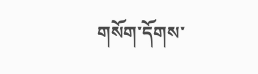གསོག་དོགས་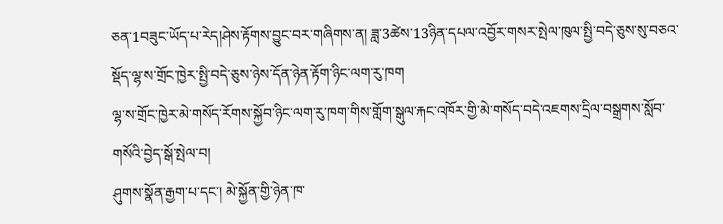ཅན་1བཟུང་ཡོད་པ་རེད།ཤེས་རྟོགས་བྱུང་བར་གཞིགས་ན། ཟླ་3ཚེས་13ཉིན་དཔལ་འབྱོར་གསར་སྤེལ་ཁུལ་སྤྱི་བདེ་ཅུས་སུ་བཅའ་སྡོད་ལྷ་ས་གྲོང་ཁྱེར་སྤྱི་བདེ་ཅུས་ཉེས་དོན་ཉེན་རྟོག་ཉིང་ལག་རུ་ཁག
ལྷ་ས་གྲོང་ཁྱེར་མེ་གསོད་རོགས་སྐྱོབ་ཉིང་ལག་རུ་ཁག་གིས་གློག་སྒུལ་རྐང་འཁོར་གྱི་མེ་གསོད་བདེ་འཇགས་དྲིལ་བསྒྲགས་སློབ་གསོའི་བྱེད་སྒོ་སྤེལ་བ།
ཤུགས་སྣོན་རྒྱག་པ་དང་། མེ་སྐྱོན་གྱི་ཉེན་ཁ་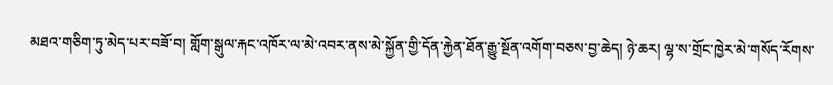མཐའ་གཅིག་ཏུ་མེད་པར་བཟོ་བ། གློག་སྒུལ་རྐང་འཁོར་ལ་མེ་འབར་ནས་མེ་སྐྱོན་གྱི་དོན་རྐྱེན་ཐོན་རྒྱུ་སྔོན་འགོག་བཅས་བྱ་ཆེད། ཉེ་ཆར། ལྷ་ས་གྲོང་ཁྱེར་མེ་གསོད་རོགས་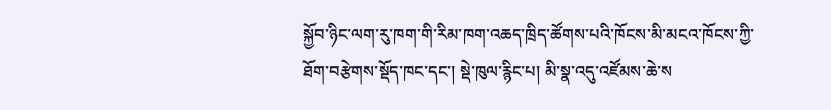སྐྱོབ་ཉིང་ལག་རུ་ཁག་གི་རིམ་ཁག་འཆད་ཁྲིད་ཚོགས་པའི་ཁོངས་མི་མངའ་ཁོངས་ཀྱི་ཐོག་བརྩེགས་སྡོད་ཁང་དང་། སྡེ་ཁུལ་རྙིང་པ། མི་སྣ་འདུ་འཛོམས་ཆེ་ས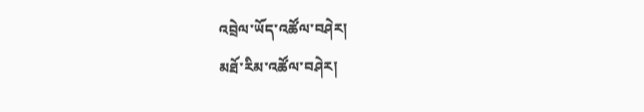འབྲེལ་ཡོད་འཚོལ་བཤེར།
མཐོ་རིམ་འཚོལ་བཤེར།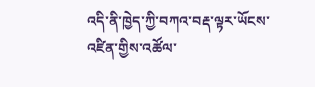འདི་ནི་ཁྱེད་ཀྱི་བཀའ་བརྡ་ལྟར་ཡོངས་འཛིན་གྱིས་འཚོལ་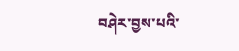བཤེར་བྱས་པའི་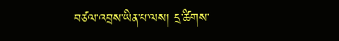བཙལ་འབྲས་ཡིན་པ་ལས། དྲ་ཚིགས་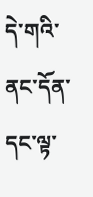དེ་གའི་ནང་དོན་དང་ལྟ་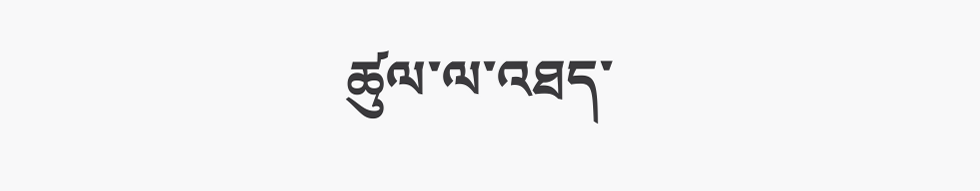ཚུལ་ལ་འཐད་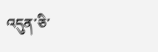འདུན་ཅི་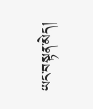ཡང་བསྟན་མེད།